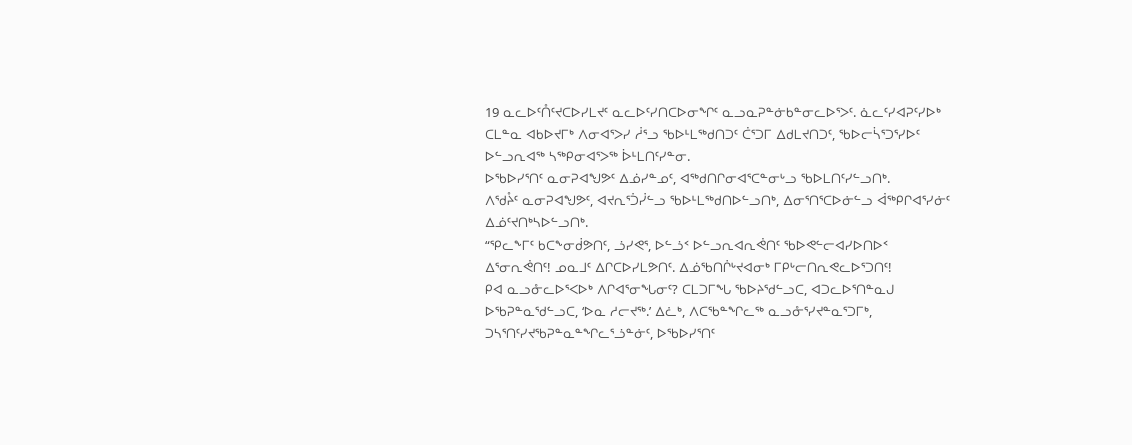19 ᓇᓚᐅᑦᑍᑦᔪᑕᐅᓯᒪᔪᑦ ᓇᓚᐅᑦᓯᑎᑕᐅᓂᖏᑦ ᓇᓗᓇᕈᓐᓃᑲᓐᓂᓚᐅᕐᐳᑦ. ᓈᓚᑦᓯᐊᕈᑦᓯᐅᒃ ᑕᒪᓐᓇ ᐊᑲᐅᔪᒥᒃ ᐱᓂᐊᕐᐳᓯ ᓲᕐᓗ ᖃᐅᒻᒪᖅᑯᑎᑐᑦ ᑖᕐᑐᒥ ᐃᑯᒪᔪᑎᑐᑦ, ᖃᐅᓕᓵᕐᑐᕐᓯᐅᑦ ᐅᓪᓗᕆᐊᖅ ᓴᖅᑭᓂᐊᕐᐳᖅ ᐆᒻᒪᑎᑦᓯᓐᓂ.
ᐅᖃᐅᓯᕐᑎᑦ ᓇᓂᕈᐊᖑᕗᑦ ᐃᓅᓯᓐᓄᑦ, ᐊᖅᑯᑎᒋᓂᐊᕐᑕᓐᓂᒡᓗ ᖃᐅᒪᑎᑦᓯᓪᓗᑎᒃ.
ᐱᖁᔧᑦ ᓇᓂᕈᐊᖑᕗᑦ, ᐊᔪᕆᕐᑑᓰᓪᓗ ᖃᐅᒻᒪᖅᑯᑎᐅᓪᓗᑎᒃ, ᐃᓂᕐᑎᕐᑕᐅᓃᓪᓗ ᐋᖅᑭᒋᐊᕐᓯᓃᑦ ᐃᓅᑦᔪᑎᒃᓴᐅᓪᓗᑎᒃ.
“ᕿᓚᖕᒥᑦ ᑲᑕᖕᓂᑰᕗᑎᑦ, ᓘᓯᕙᕐ, ᐅᓪᓘᑉ ᐅᓪᓗᕆᐊᕆᕚᑎᑦ ᖃᐅᕙᓪᓕᐊᓯᐅᑎᐅᑉ ᐃᕐᓂᕆᕚᑎᑦ! ᓄᓇᒧᑦ ᐃᒋᑕᐅᓯᒪᕗᑎᑦ. ᐃᓅᖃᑎᒌᒡᔪᐊᓂᒃ ᒥᑭᒡᓕᑎᕆᕙᓚᐅᕐᑐᑎᑦ!
ᑭᐊ ᓇᓗᓁᓚᐅᕐᐸᐅᒃ ᐱᒋᐊᕐᓂᖓᓂᑦ? ᑕᒪᑐᒥᖓ ᖃᐅᔨᖁᓪᓗᑕ, ᐊᑐᓚᐅᕐᑎᓐᓇᒍ ᐅᖃᕈᓐᓇᖁᓪᓗᑕ, ‘ᐅᓇ ᓱᓕᔪᖅ.’ ᐃᓛᒃ, ᐱᑕᖃᓐᖏᓚᖅ ᓇᓗᓁᕐᓯᔪᓐᓇᕐᑐᒥᒃ, ᑐᓴᕐᑎᑦᓯᔪᖃᕈᓐᓇᓐᖏᓚᕐᓘᓐᓃᑦ, ᐅᖃᐅᓯᕐᑎᑦ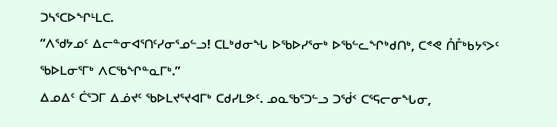ᑐᓴᕐᑕᐅᖏᒻᒪᑕ.
“ᐱᖁᔭᓄᑦ ᐃᓕᓐᓂᐊᕐᑎᑦᓯᓂᕐᓄᓪᓗ! ᑕᒪᒃᑯᓂᖓ ᐅᖃᐅᓯᕐᓂᒃ ᐅᖃᓪᓚᖏᒃᑯᑎᒃ, ᑕᕝᕙ ᑍᒤᒃᑲᔭᕐᐳᑦ ᖃᐅᒪᓂᕐᒥᒃ ᐱᑕᖃᖏᓐᓇᒥᒃ.”
ᐃᓄᐃᑦ ᑖᕐᑐᒥ ᐃᓅᔪᑦ ᖃᐅᒪᔪᕐᔪᐊᒥᒃ ᑕᑯᓯᒪᕗᑦ. ᓄᓇᖃᕐᑐᓪᓗ ᑐᖂᑉ ᑕᕐᕋᓕᓂᖓᓂ,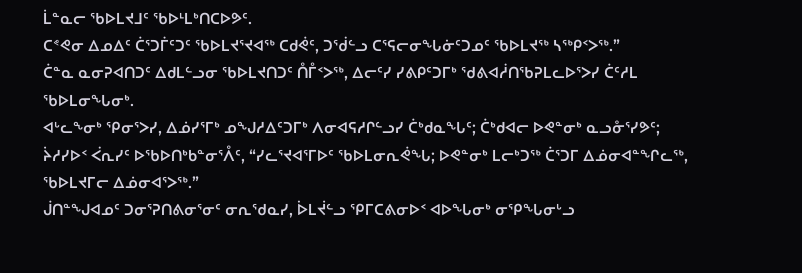ᒫᓐᓇᓕ ᖃᐅᒪᔪᒧᑦ ᖃᐅᒻᒪᒃᑎᑕᐅᕗᑦ.
ᑕᕝᕙᓂ ᐃᓄᐃᑦ ᑖᕐᑐᒦᑦᑐᑦ ᖃᐅᒪᔪᕐᔪᐊᖅ ᑕᑯᕚᑦ, ᑐᖂᓪᓗ ᑕᕐᕋᓕᓂᖓᓃᑦᑐᓄᑦ ᖃᐅᒪᔪᖅ ᓴᖅᑭᑉᐳᖅ.”
ᑖᓐᓇ ᓇᓂᕈᐊᑎᑐᑦ ᐃᑯᒪᓪᓗᓂ ᖃᐅᒪᔪᑎᑐᑦ ᑍᒤᑉᐳᖅ, ᐃᓕᑦᓯ ᓯᕕᑭᑦᑐᒥᒃ ᖁᕕᐊᓲᑎᖃᕈᒪᓚᐅᕐᐳᓯ ᑖᑦᓱᒪ ᖃᐅᒪᓂᖓᓂᒃ.
ᐊᒡᓚᖕᓂᒃ ᕿᓂᕐᐳᓯ, ᐃᓅᓯᕐᒥᒃ ᓄᖑᓱᐃᑦᑐᒥᒃ ᐱᓂᐊᕋᓱᒋᓪᓗᓯ ᑖᒃᑯᓇᖓᑦ; ᑖᒃᑯᐊᓕ ᐅᕙᓐᓂᒃ ᓇᓗᓁᕐᓯᕗᑦ;
ᔩᓱᓯᐅᑉ ᐹᕆᓯᑦ ᐅᖃᐅᑎᒃᑲᓐᓂᕐᐰᑦ, “ᓯᓚᕐᔪᐊᕐᒥᐅᑦ ᖃᐅᒪᓂᕆᕚᖓ; ᐅᕙᓐᓂᒃ ᒪᓕᒃᑐᖅ ᑖᕐᑐᒥ ᐃᓅᓂᐊᓐᖏᓚᖅ, ᖃᐅᒪᔪᒥᓕ ᐃᓅᓂᐊᕐᐳᖅ.”
ᒎᑎᓐᖑᐊᓄᑦ ᑐᓂᕐᕈᑎᕕᓂᕐᓂᑦ ᓂᕆᖁᓇᓯ, ᐆᒪᔫᓪᓗ ᕿᒥᑕᕕᓂᐅᑉ ᐊᐅᖓᓂᒃ ᓂᕿᖓᓂᒡᓗ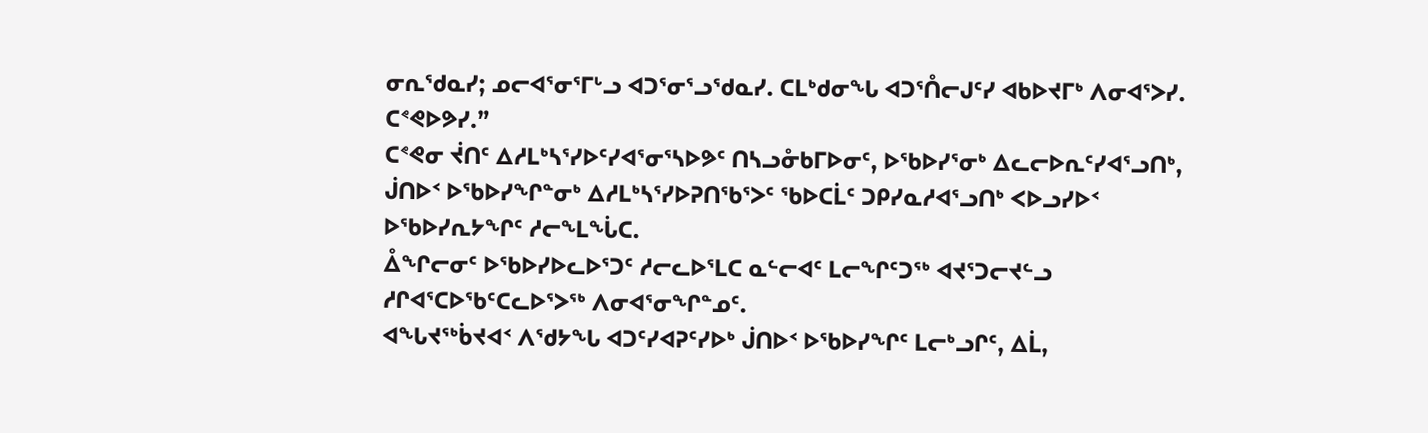ᓂᕆᖁᓇᓯ; ᓄᓕᐊᕐᓂᕐᒥᒡᓗ ᐊᑐᕐᓂᕐᓗᖁᓇᓯ. ᑕᒪᒃᑯᓂᖓ ᐊᑐᕐᑍᓕᒍᑦᓯ ᐊᑲᐅᔪᒥᒃ ᐱᓂᐊᕐᐳᓯ. ᑕᕝᕙᐅᕗᓯ.”
ᑕᕝᕙᓂ ᔫᑎᑦ ᐃᓱᒪᒃᓴᕐᓯᐅᑦᓯᐊᕐᓂᕐᓴᐅᕗᑦ ᑎᓴᓗᓁᑲᒥᐅᓂᑦ, ᐅᖃᐅᓯᕐᓂᒃ ᐃᓚᓕᐅᕆᑦᓯᐊᕐᓗᑎᒃ, ᒎᑎᐅᑉ ᐅᖃᐅᓯᖏᓐᓂᒃ ᐃᓱᒪᒃᓴᕐᓯᐅᕈᑎᖃᕐᐳᑦ ᖃᐅᑕᒫᑦ ᑐᑭᓯᓇᓱᐊᕐᓗᑎᒃ ᐸᐅᓗᓯᐅᑉ ᐅᖃᐅᓯᕆᔭᖏᑦ ᓱᓕᖕᒪᖔᑕ.
ᐂᖏᓕᓂᑦ ᐅᖃᐅᓯᐅᓚᐅᕐᑐᑦ ᓱᓕᓚᐅᕐᒪᑕ ᓇᓪᓕᐊᑦ ᒪᓕᖏᑦᑐᖅ ᐊᔪᕐᑐᓕᔪᓪᓗ ᓱᒋᐊᕐᑕᐅᖃᑦᑕᓚᐅᕐᐳᖅ ᐱᓂᐊᕐᓂᖏᓐᓄᑦ.
ᐊᖓᔪᖅᑳᔪᐊᑉ ᐱᖁᔭᖓ ᐊᑐᑦᓯᐊᕈᑦᓯᐅᒃ ᒎᑎᐅᑉ ᐅᖃᐅᓯᖏᑦ ᒪᓕᒃᓗᒋᑦ, ᐃᒫ,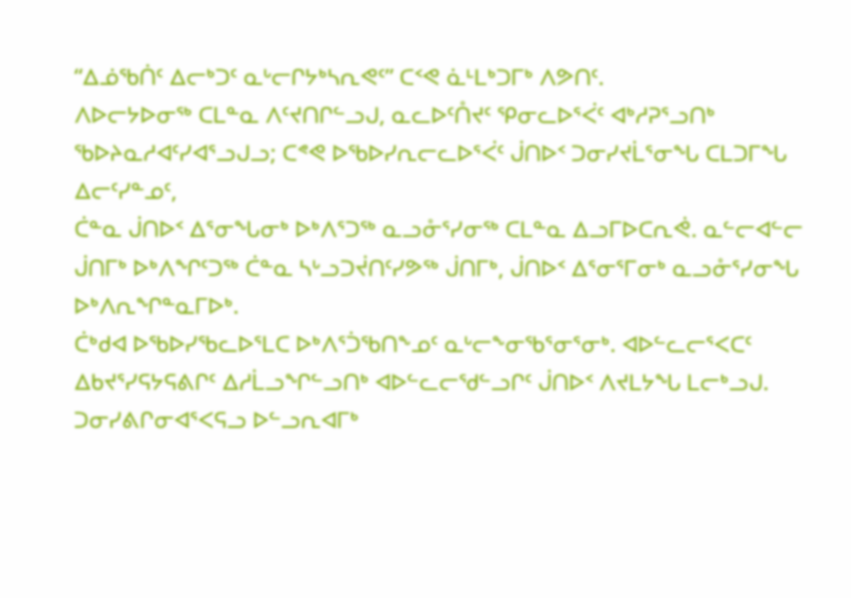“ᐃᓅᖃᑏᑦ ᐃᓕᒃᑐᑦ ᓇᒡᓕᒋᔭᒃᓴᕆᕙᑦ” ᑕᑉᕙ ᓈᒻᒪᒃᑐᒥᒃ ᐱᕗᑎᑦ.
ᐱᐅᓕᔭᐅᓂᖅ ᑕᒪᓐᓇ ᐱᑦᔪᑎᒋᓪᓗᒍ, ᓇᓚᐅᑦᑍᔪᑦ ᕿᓂᓚᐅᕐᐹᑦ ᐊᒃᓱᕈᕐᓗᑎᒃ ᖃᐅᔨᓇᓱᐊᑦᓯᐊᕐᓗᒍᓗ; ᑕᕝᕙ ᐅᖃᐅᓯᕆᓕᓚᐅᕐᐹᑦ ᒎᑎᐅᑉ ᑐᓂᓯᔪᒫᕐᓂᖓ ᑕᒪᑐᒥᖓ ᐃᓕᑦᓯᓐᓄᑦ,
ᑖᓐᓇ ᒎᑎᐅᑉ ᐃᕐᓂᖓᓂᒃ ᐅᒃᐱᕐᑐᖅ ᓇᓗᓁᕐᓯᓂᖅ ᑕᒪᓐᓇ ᐃᓗᒥᐅᑕᕆᕚ. ᓇᓪᓕᐊᓪᓕ ᒎᑎᒥᒃ ᐅᒃᐱᖏᑦᑐᖅ ᑖᓐᓇ ᓴᒡᓗᑐᔫᑎᑦᓯᕗᖅ ᒎᑎᒥᒃ, ᒎᑎᐅᑉ ᐃᕐᓂᕐᒥᓂᒃ ᓇᓗᓁᕐᓯᓂᖓ ᐅᒃᐱᕆᖏᓐᓇᒥᐅᒃ.
ᑖᒃᑯᐊ ᐅᖃᐅᓯᖃᓚᐅᕐᒪᑕ ᐅᒃᐱᕐᑑᖃᑎᖕᓄᑦ ᓇᒡᓕᖕᓂᖃᕐᓂᕐᓂᒃ. ᐊᐅᓪᓚᓕᕐᐸᑕᑦ ᐃᑲᔪᕐᓯᕋᔭᕋᕕᒋᑦ ᐃᓱᒫᓗᖏᓪᓗᑎᒃ ᐊᐅᓪᓚᓕᖁᓪᓗᒋᑦ ᒎᑎᐅᑉ ᐱᔪᒪᔭᖓ ᒪᓕᒃᓗᒍ.
ᑐᓂᓯᕕᒋᓂᐊᕐᐸᕋᓗ ᐅᓪᓗᕆᐊᒥᒃ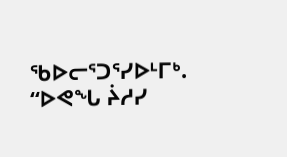ᖃᐅᓕᕐᑐᕐᓯᐅᒻᒥᒃ.
“ᐅᕙᖓ ᔩᓱᓯ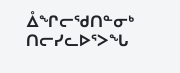ᐂᖏᓕᖁᑎᓐᓂᒃ ᑎᓕᓯᓚᐅᕐᐳᖓ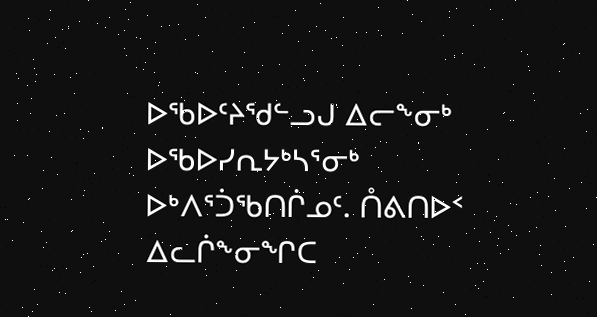ᐅᖃᐅᑦᔨᖁᓪᓗᒍ ᐃᓕᖕᓂᒃ ᐅᖃᐅᓯᕆᔭᒃᓴᕐᓂᒃ ᐅᒃᐱᕐᑑᖃᑎᒌᓄᑦ. ᑍᕕᑎᐅᑉ ᐃᓚᒌᖕᓂᖏᑕ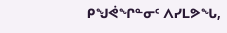ᑭᖑᕚᖏᓐᓂᑦ ᐱᓯᒪᕗᖓ,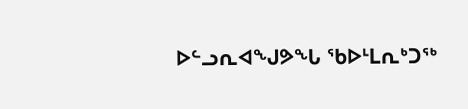ᐅᓪᓗᕆᐊᖑᕗᖓ ᖃᐅᒻᒪᕆᒃᑐᖅ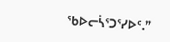ᖃᐅᓕᓵᕐᑐᕐᓯᐅᑦ.”